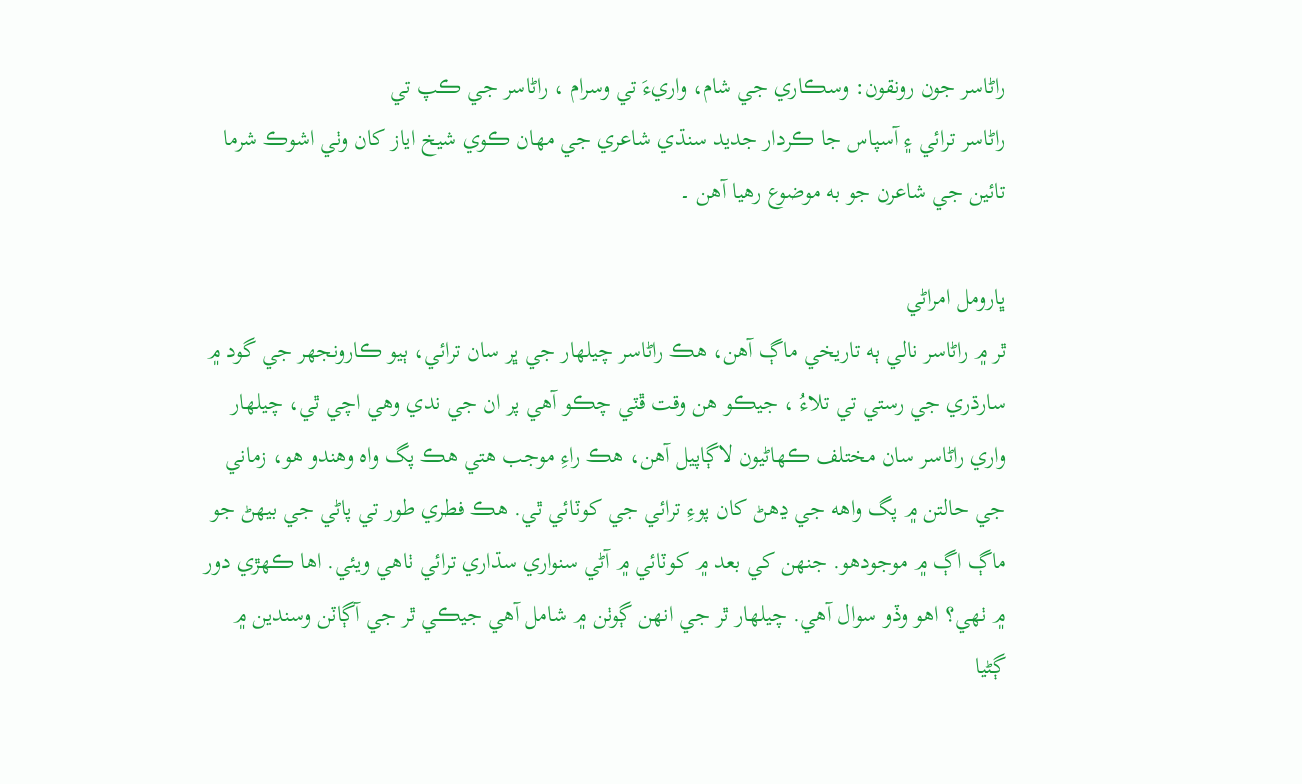راڻاسر جون رونقون: وسڪاري جي شام، واريءَ تي وسرام ، راڻاسر جي ڪپ تي
راڻاسر ترائي ۽ آسپاس جا ڪردار جديد سنڌي شاعري جي مهان ڪوي شيخ اياز کان وٺي اشوڪ شرما تائين جي شاعرن جو به موضوع رهيا آهن ۔

ڀارومل امراڻي
ٿر ۾ راڻاسر نالي ٻه تاريخي ماڳ آهن، هڪ راڻاسر چيلهار جي ڀر سان ترائي، ٻيو ڪارونجهر جي گود ۾ سارڌري جي رستي تي تلاءُ ، جيڪو هن وقت ڦٽي چڪو آهي پر ان جي ندي وهي اچي ٿي، چيلهار واري راڻاسر سان مختلف ڪهاڻيون لاڳاپيل آهن، هڪ راءِ موجب هتي هڪ پگ واه وهندو هو، زماني جي حالتن ۾ پگ واهه جي ڍهڻ کان پوءِ ترائي جي کوٽائي ٿي. هڪ فطري طور تي پاڻي جي بيهڻ جو ماڳ اڳ ۾ موجودهو. جنهن کي بعد ۾ کوٽائي ۾ آڻي سنواري سڌاري ترائي ٺاهي ويئي. اها ڪهڙي دور ۾ ٺهي؟ اهو وڏو سوال آهي. چيلهار ٿر جي انهن ڳوٺن ۾ شامل آھي جيڪي ٿر جي آڳاٽن وسندين ۾ ڳڻيا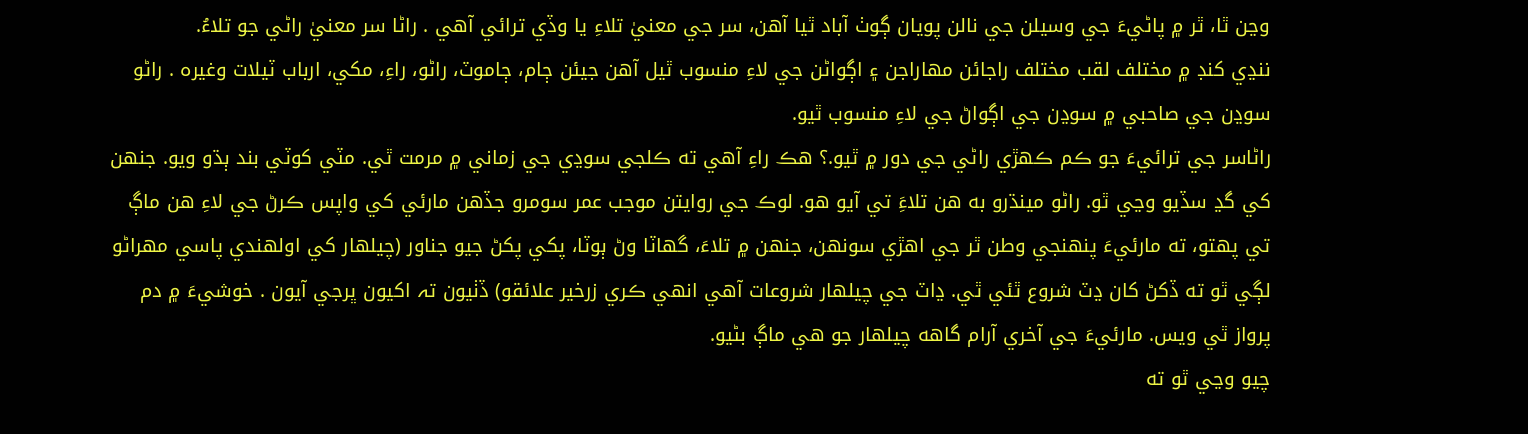وڃن ٿا، ٿر ۾ پاڻيءَ جي وسيلن جي نالن پويان ڳوٺ آباد ٿيا آهن، سر جي معنيٰ تلاءِ يا وڏي ترائي آهي . راڻا سر معنيٰ راڻي جو تلاءُ.
ننڍي کنڊ ۾ مختلف لقب مختلف راجائن مهاراجن ۽ اڳواڻن جي لاءِ منسوب ٿيل آهن جيئن ڄام، ڄاموٽ، راڻو، راءِ، مکي، ارباب ٽيلات وغيره . راڻو سوڍن جي صاحبي ۾ سوڍن جي اڳواڻ جي لاءِ منسوب ٿيو.
راڻاسر جي ترائيءَ جو ڪم ڪهڙي راڻي جي دور ۾ ٿيو.؟ هڪ راءِ آهي ته ڪلجي سوڍي جي زماني ۾ مرمت ٿي. مٽي کوٽي بند ٻڌو ويو. جنهن کي گڍ سڏيو وڃي ٿو. راڻو مينڌرو به هن تلاءَِ تي آيو هو. لوڪ جي روايتن موجب عمر سومرو جڏهن مارئي کي واپس ڪرڻ جي لاءِ هن ماڳ تي پهتو، ته مارئيءَ پنهنجي وطن ٿر جي اهڙي سونهن، جنهن ۾ تلاءَ، گهاٽا وڻ ٻوٽا، پکي پکڻ جيو جناور (چيلهار کي اولهندي پاسي مهراڻو لڳي ٿو ته ڏکڻ کان ڍٽ شروع ٿئي ٿي. ڍاٽ جي چيلهار شروعات آهي انهي ڪري زرخير علائقو) ڏٺيون تہ اکيون ڀرجي آيون . خوشيءَ ۾ دم پرواز ٿي ويس. مارئيءَ جي آخري آرام گاهه چيلهار جو هي ماڳ بڻيو.
چيو وڃي ٿو ته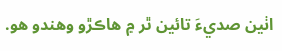اٺين صديءَ تائين ٿر ۾ هاڪڙو وهندو هو.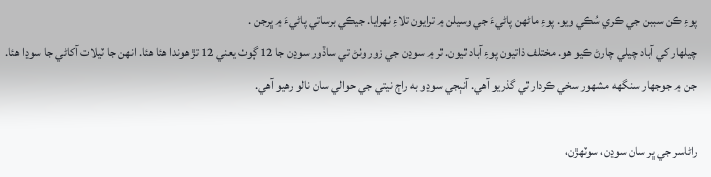پوءِ ڪن سببن جي ڪري سُڪي ويو. پوءِ ماڻهن پاڻيءَ جي وسيلن ۾ ترايون تلاءِ ٺهرايا. جيڪي برساتي پاڻيءَ ۾ ڀرجن .
چيلهار کي آباد چيلي چارڻ ڪيو هو. مختلف ذاتيون پوءِ آباد ٿيون. ٿر ۾ سوڍن جي زور وٺڻ تي ساڏور سوڍن جا 12 ڳوٺ يعني 12 تڙ هوندا هئا هئا. انهن جا ٽيلات آکاڻي جا سوڍا هئا. جن ۾ جوجهار سنگهه مشهور سخي ڪردار ٿي گذريو آهي. آنٻجي سوڍو به راڄ نيتي جي حوالي سان نالو رهيو آهي.

راڻاسر جي ڀر سان سوڍن، سوٽهڙن،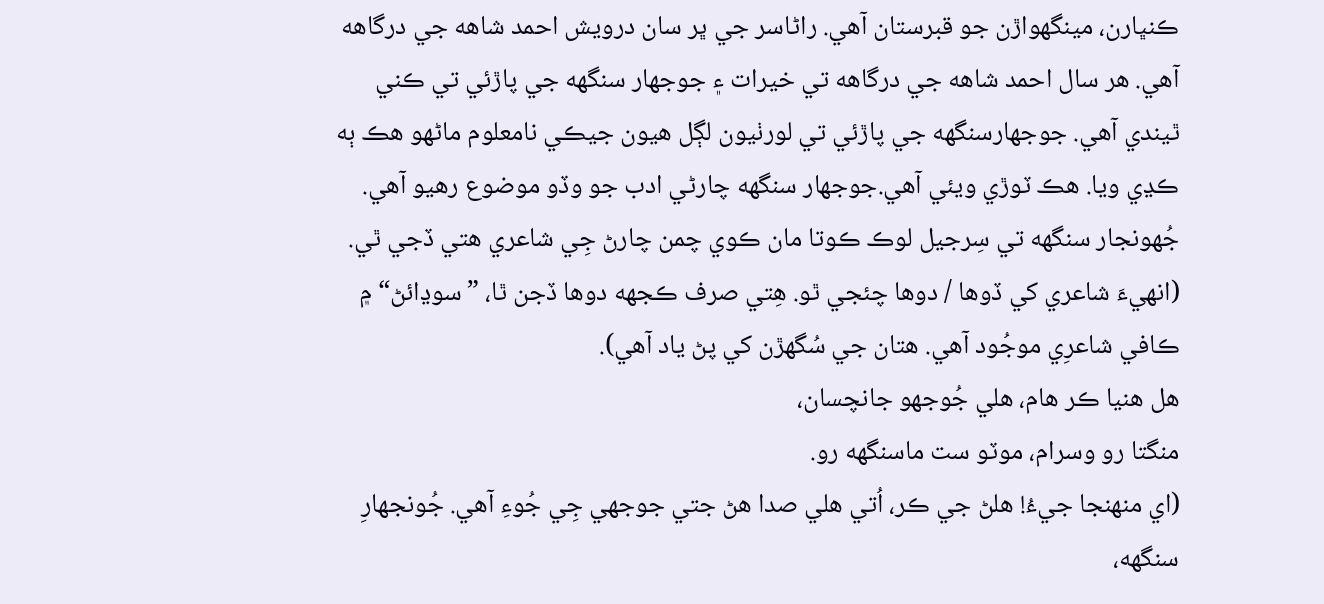ڪنڀارن، مينگهواڙن جو قبرستان آهي. راڻاسر جي ڀر سان درويش احمد شاهه جي درگاهه آهي. هر سال احمد شاهه جي درگاهه تي خيرات ۽ جوجهار سنگهه جي پاڙئي تي ڪني ٿيندي آهي. جوجهارسنگهه جي پاڙئي تي لورٺيون لڳل هيون جيڪي نامعلوم ماڻهو هڪ ٻه ڪڍي ويا. هڪ ٽوڙي ويئي آهي.جوجهار سنگهه چارڻي ادب جو وڏو موضوع رهيو آهي. جُهونجار سنگهه تي سِرجيل لوڪ ڪوتا مان ڪوي چمن چارڻ جِي شاعري هتي ڏجي ٿي. (انهيءَ شاعري کي ڏوها / دوها چئجي ٿو. هِتي صرف ڪجهه دوها ڏجن ٿا، ”سوڍائڻ“ ۾ ڪافي شاعرِي موجُود آهي. هتان جي سُگهڙن کي پڻ ياد آهي).
هل هنيا ڪر هام، هلي جُوجهو جانچسان،
منگتا رو وسرام، موٽو ست ماسنگهه رو.
(اي منهنجا جيءُ! هلڻ جي ڪر، اُتي هلي صدا هڻ جتي جوجهي جِي جُوءِ آهي. جُونجهارِ سنگهه،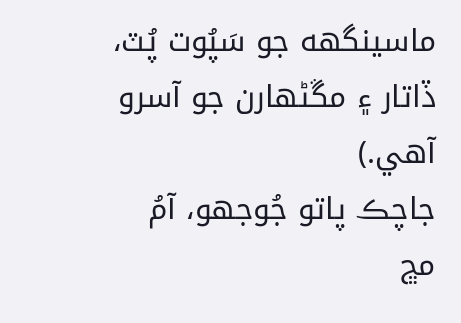ماسينگهه جو سَپُوت پُٽ، ڏاتار ۽ مڱڻهارن جو آسرو آهي.)
جاچڪ پاتو جُوجهو، آمُ مڇ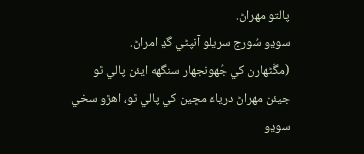پالتو مهراڻ.
سوڍو سُورج سريلو آنپڻي گڍ امراڻ.
(مڱڻهارن کي جُهونجهار سنگهه ايئن پالي ٿو جيئن مهراڻ درياءَ مڇين کي پالي ٿو، اهڙو سخي سوڍو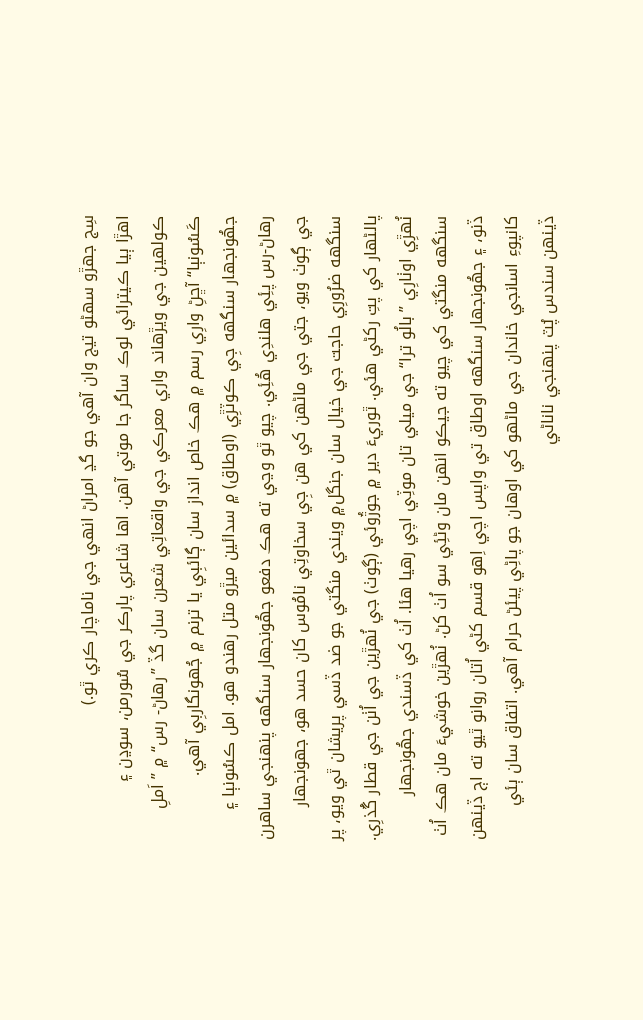سِج جهڙو سهڻو تيج وان آهي جو گڍ امراڻ انهي جي ناماچار ڪري ٿو.)
اهڙا ٻيا ڪيترائي لوڪ ساگر جا موتي آهن. اها شاعري پارڪر جي سُورمن، سوڍن ۽ ڪولهين جي ويڙهاند واري معرڪي جي واقعاتِي شعرن سان گڏ ”رهاڻ- رس“ ۾ ”اَملِ ڪَسُونٻا“آڇڻِ وارِي رسم ۾ هڪ خاص انداز سان ڳائبِي يا ترنم ۾ جُهونگاربِي آهي.
جهُونجهار سنگهه جِي ڪوٽڙِي (اوطاق) ۾ سدائين ميڙو متل رهندو هو. امل ڪسُونٻا ۽ رهاڻ-رس پئِي هلندِي هُئِي. چيو ٿو وڃي ته هڪ دفعو جهُونجهار سنگهه پنهنجي ساهرن جي ڳوٺ ويو، جتي جي ماڻهن کي هن جِي سخاوتِي نامُوس کان حسد هو، جهونجهار سنگهه ضرُورِي حاجت جي خيال سان جنگل۾ ويندي منگتي جو ضد ڏسي پريشان ٿي ويو، پر پالڻهار کي پتِ رکڻي هئي. ٿوريءَ دير ۾ جوڙُوئي (ڳوٺ) جي نُهڙين جي اُٺن جي قطار گُذرِي. نُهڙِي اوٺارِي ”بالُو ترا“ جي ميلي تان موٽِي اچي رهيا هئا. اُٺ کي ڏسندي جهُونجهار سنگهه منگتي کي چيو ته جيڪو انهن مان وڻئِي سو اُٺ کڻ. نُهڙين خوشيءَ مان هڪ اُٺ ڏنو، ۽ جهُونجهار سنگهه اوطاق تي واپس اچي اِهو قسم کڻي اُتان روانو ٿيو ته اڄ ڏينهن کانپوءِ اسانجي خاندان جي ماڻهو کي اوهان جو پاڻِي پيئڻ حرام آهي. اتفاق سان ٻئي ڏينهن سندس پُٽ پنهنجي ناناڻي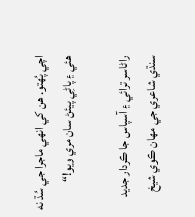اچي پُهتو. هن کي انهي ماجرا جي سُڌ نه هئي ۽ پاڻِي پيئڻ سان مري ويو!“

راڻاسر ترائي ۽ آسپاس جا ڪردار جديد سنڌي شاعري جي مهان ڪوي شيخ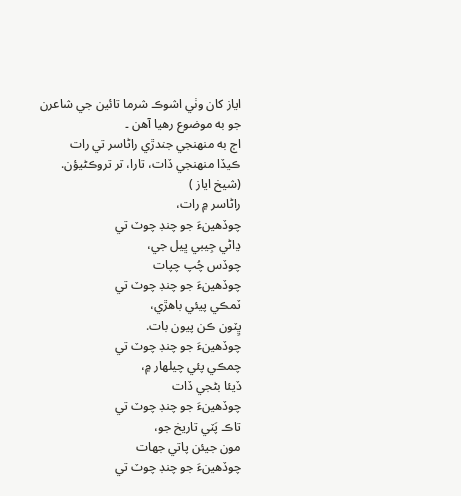اياز کان وٺي اشوڪ شرما تائين جي شاعرن جو به موضوع رهيا آهن ۔
اڄ به منهنجي جندڙي راڻاسر تي رات
ڪيڏا منهنجي ڏات، تارا، تر تروڪڻيؤن.
(شيخ اياز )
راڻاسر ۾ رات،
چوڏهينءَ جو چنڊ چوٽ تي
ڍاڻي جِيبي ڀيل جي،
چوڏس چُپ چپات
چوڏهينءَ جو چنڊ چوٽ تي
ٽمڪي پيئي باهڙي،
ڀِٽون ڪن پيون بات.
چوڏهينءَ جو چنڊ چوٽ تي
چمڪي پئي چيلهار ۾،
ڏيئا بڻجي ڏات
چوڏهينءَ جو چنڊ چوٽ تي
تاڪ پَٽي تاريخ جو،
مون جيئن پاتي جهات
چوڏهينءَ جو چنڊ چوٽ تي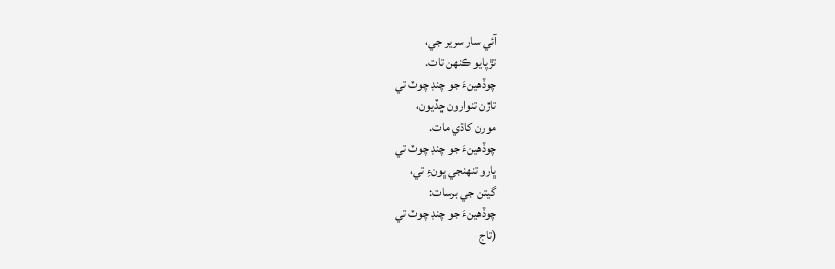آئي سار سرير جي،
تڙپايو ڪنهن تات.
چوڏهينءَ جو چنڊ چوٽ تي
تاڙن تنوارون ڇڏيون،
مورن کاڌي مات.
چوڏهينءَ جو چنڊ چوٽ تي
ڀارو تنهنجي ڀونءِ تي،
گيتن جي برسات:
چوڏهينءَ جو چنڊ چوٽ تي
(تاج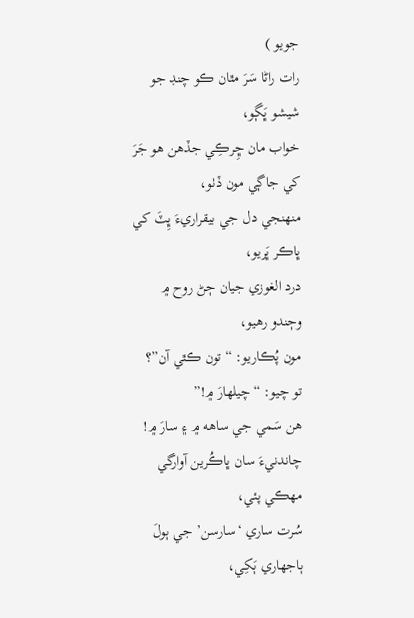جويو )
رات راڻا سَرَ مٿان ڪو چنڊ جو شيشو ڀَڳو،
خواب مان ڇِرڪِي جڏهن هو جَرَ کي جاڳي مون ڏٺو،
منهنجي دل جي بيقراريءَ ڀِٽَ کي ڀاڪر ڀَريو،
درد الغوزي جيان ڄڻ روح ۾ وڄندو رهيو،
مون پُڪاريو: “تون ڪٿي آن”؟
تو چيو: “چيلهارَ ۾!”
هن سَمي جي ساهه ۾ ۽ سارَ ۾!
چاندنيءَ سان ڀاڪُرين آوارگي مهڪي پئي،
سُرت ساري ‘سارسن’ جي ٻولَ ٻاجهاري ٻَکِي،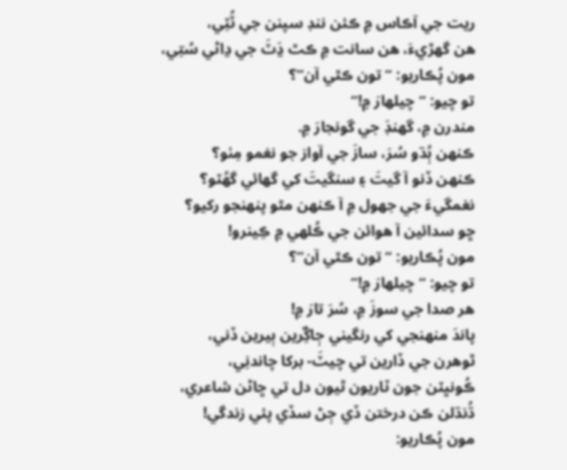ريت جي آڪاس ۾ ڪئن ننڊ سپنن جي ٽُٽِي،
هن گهڙيءَ، هن سانت ۾ ڪٿ ڍَٽَ جي ڍاڻي سُتِي،
مون پُڪاريو: “تون ڪٿي آن”؟
تو چيو: “چيلهارَ ۾!”
مندرن ۾، گهنڊَ جي گونجارَ ۾.
ڪنهن ٻُڌو سُرَ، سازَ جي آواز جو نغمو مِٺو؟
ڪنهن ڏنو آ گيتَ ۽ سنگيتَ کي گهائي گهُٽو؟
نغمگيءَ جي جهول ۾ آ ڪنهن مٿو پنهنجو رکيو؟
ڇو سدائين آ هوائن جي ڪُلهي ۾ ڪِينرو!
مون پُڪاريو: “تون ڪٿي آن”؟
تو چيو: “چيلهارَ ۾!”
هر صدا جي سوزَ ۾، سُرَ تارَ ۾!
پاندَ منهنجي کي رنگيني ڄاڱِرين ٻيرين ڏني،
ٿوهرن جي ڏارين تي چيٽَ- برکا چاندنِي،
ڪُونڀٽن جون ٽاريون ٿيون دل تي ڇاڻن شاعري،
ڌُنڌلن ڪن درختن ڏي ڄڻ سڏي پئي زندگي!
مون پُڪاريو: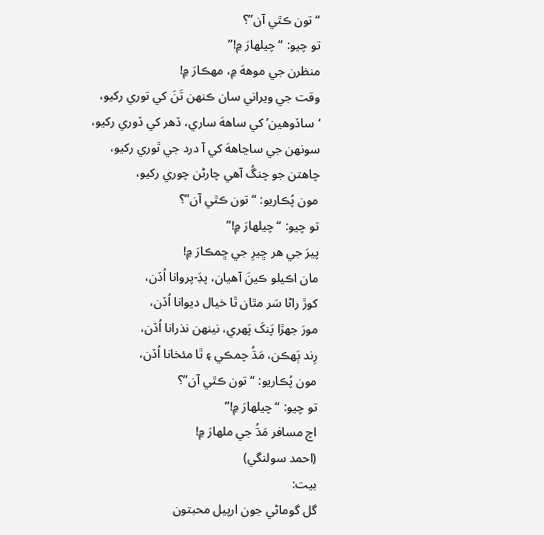“تون ڪٿي آن”؟
تو چيو: “چيلهارَ ۾!”
منظرن جي موههَ ۾، مهڪارَ ۾!
وقت جي ويراني سان ڪنهن تَنَ کي توري رکيو،
‘ساڏوهين’ کي ساههَ ساري، ڏهر کي ڏوري رکيو،
سونهن جي ساڃاههَ کي آ درد جي ٿوري رکيو،
چاهتن جو چنگُ آهي چارڻن چوري رکيو،
مون پُڪاريو: “تون ڪٿي آن”؟
تو چيو: “چيلهارَ ۾!”
پيرَ جي هر ڇيرِ جي ڇمڪارَ ۾!
مان اڪيلو ڪينَ آهيان، پڊَ-پروانا اُڏن،
کوڙ راڻا سَر مٿان ٿا خيال ديوانا اُڏن،
مورَ جهڙا پَنکَ پَهري، نينهن نذرانا اُڏن،
رِند ٻَهڪن، مَڌُ چمڪي ۽ ٿا مئخانا اُڏن،
مون پُڪاريو: “تون ڪٿي آن”؟
تو چيو: “چيلهارَ ۾!”
اچ مسافر مَڌُ جي ملهارَ ۾!
(احمد سولنگي)
بيت:
گل گوماڻي جون ارپيل محبتون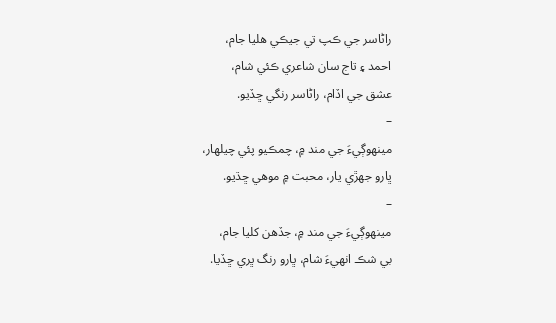راڻاسر جي ڪپ تي جيڪي هليا جام،
احمد ۽ تاج سان شاعري ڪئي شام،
عشق جي اڏام، راڻاسر رنگي ڇڏيو.
–
مينهوڳيءَ جي مند ۾، چمڪيو پئي چيلهار،
ڀارو جهڙي يار، محبت ۾ موهي ڇڌيو.
–
مينهوڳيءَ جي مند ۾، جڏهن کليا جام،
بي شڪ انهيءَ شام، ڀارو رنگ ڀري ڇڏيا.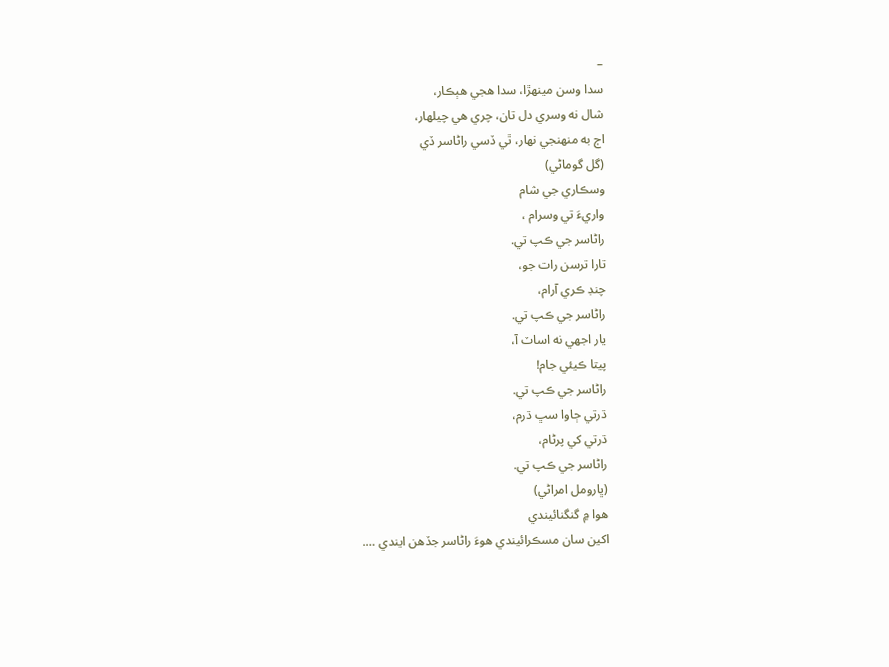–
سدا وسن مينهڙا، سدا هجي هٻڪار،
شال نه وسري دل تان، چري هي چيلهار،
اڄ به منهنجي نهار، ٿي ڏسي راڻاسر ڏي
(گل گوماڻي)
وسڪاري جي شام
واريءَ تي وسرام ،
راڻاسر جي ڪپ تي.
تارا ترسن رات جو،
چنڊ ڪري آرام،
راڻاسر جي ڪپ تي.
يار اجهي نه اساٽ آ،
پيتا ڪيئي جام!
راڻاسر جي ڪپ تي.
ڌرتي ڄاوا سڀ ڌرم،
ڌرتي کي پرڻام،
راڻاسر جي ڪپ تي.
(ڀارومل امراڻي)
ھوا ۾ گنگنائيندي
اکين سان مسڪرائيندي هوءَ راڻاسر جڏھن ايندي ….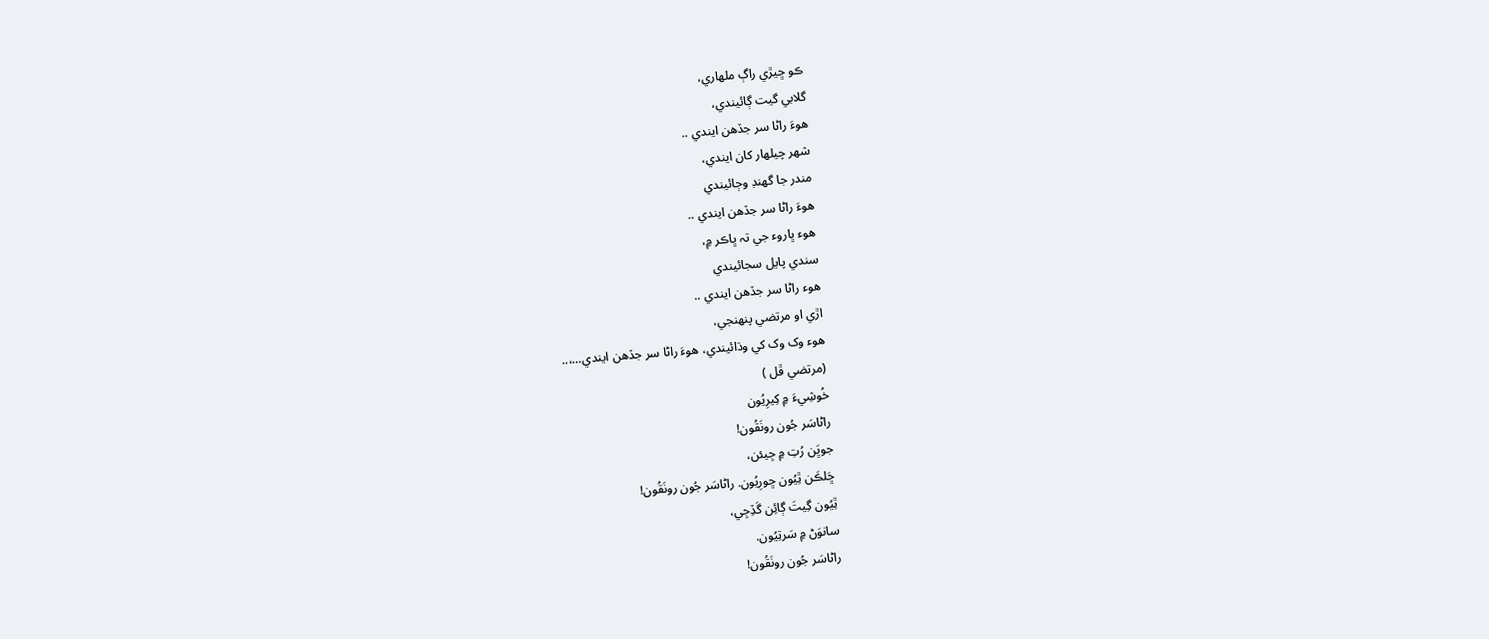ڪو ڇيڙي راڳ ملھاري،
گلابي گيت ڳائيندي،
هوءَ راڻا سر جڏھن ايندي ..
شهر چيلهار کان ايندي،
مندر جا گهنڊ وڄائيندي
هوءَ راڻا سر جڏھن ايندي ..
ھوء ڀاروء جي تہ ڀاڪر ۾،
سندي پايل سجائيندي
هوء راڻا سر جڏھن ايندي ..
اڙي او مرتضي پنهنجي،
هوء وک وک کي وڌائيندي، هوءَ راڻا سر جڏھن ايندي…،..
(مرتضي ڦل )
خُوشِيءَ ۾ کِيرِيُون
راڻاسَر جُون رونَقُون!
جوڀَن رُتِ ۾ جِيئن،
ڇَلڪَن ٿِيُون ڇورِيُون. راڻاسَر جُون رونَقُون!
ٿِيُون گِيتَ ڳائِن گَڏِجِي،
سانوَڻ ۾ سَرتِيُون.
راڻاسَر جُون رونَقُون!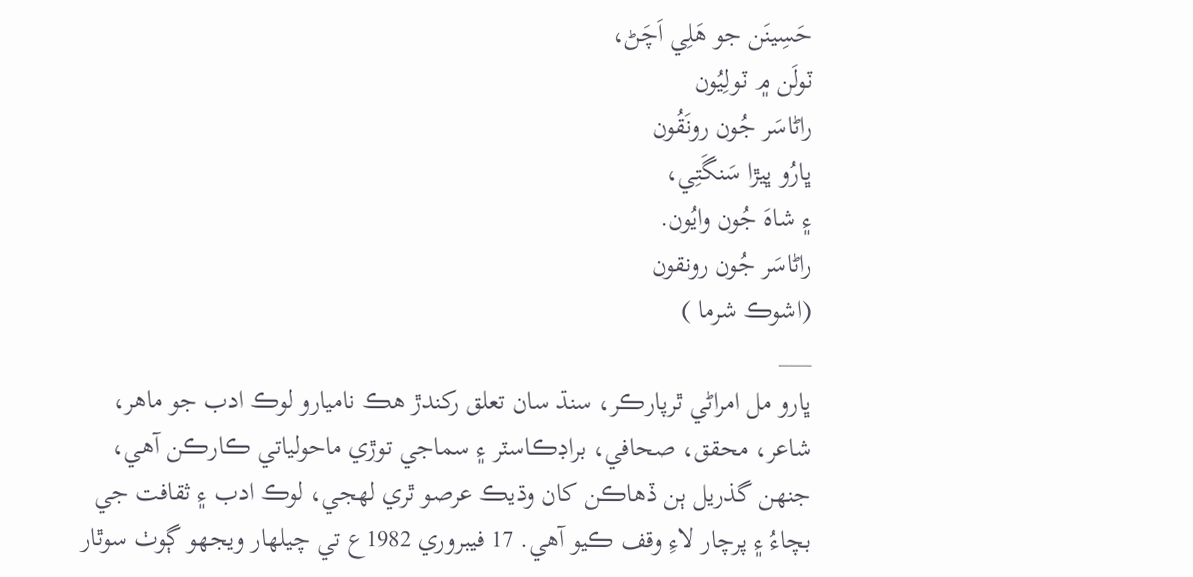حَسِينَن جو هَلِي اَچَڻ،
ٽولَن ۾ ٽولِيُون
راڻاسَر جُون رونَقُون
ڀارُو ڀيڙا سَنگَتِي،
۽ شاهَ جُون وايُون.
راڻاسَر جُون رونقون
(اشوڪ شرما )
___
ڀارو مل امراڻي ٿرپارڪر، سنڌ سان تعلق رکندڙ هڪ ناميارو لوڪ ادب جو ماهر، شاعر، محقق، صحافي، براڊڪاسٽر ۽ سماجي توڙي ماحولياتي ڪارڪن آهي، جنهن گذريل ٻن ڏهاڪن کان وڌيڪ عرصو ٿري لهجي، لوڪ ادب ۽ ثقافت جي بچاءُ ۽ پرچار لاءِ وقف ڪيو آهي. 17 فيبروري 1982ع تي چيلهار ويجهو ڳوٺ سوٿار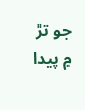جو تڙ ۾ پيدا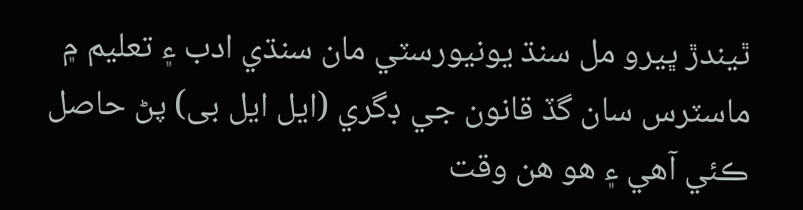ٿيندڙ ڀيرو مل سنڌ يونيورسٽي مان سنڌي ادب ۽ تعليم ۾ ماسٽرس سان گڏ قانون جي ڊگري (ایل ایل بی) پڻ حاصل ڪئي آهي ۽ هو هن وقت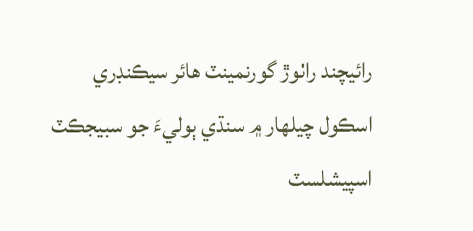رائيچند راٺوڙ گورنمينٽ هائر سيڪنڊري اسڪول چيلهار ۾ سنڌي ٻوليءَ جو سبيجڪٽ اسپيشلسٽ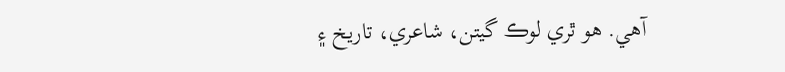آهي. هو ٿري لوڪ گيتن، شاعري، تاريخ ۽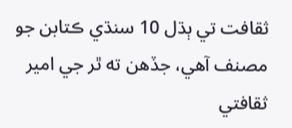ثقافت تي ٻڌل 10 سنڌي ڪتابن جو مصنف آهي، جڏهن ته ٿر جي امير ثقافتي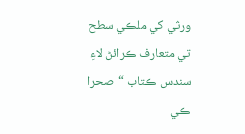ورثي کي ملڪي سطح تي متعارف ڪرائڻ لاءِ سندس ڪتاب “صحرا ڪي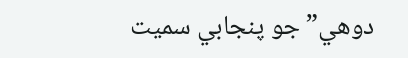دوهي” جو پنجابي سميت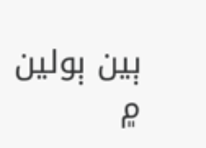ٻين ٻولين ۾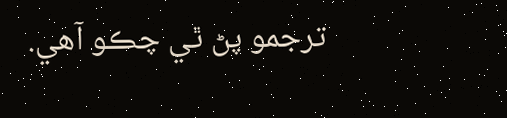ترجمو پڻ ٿي چڪو آهي.